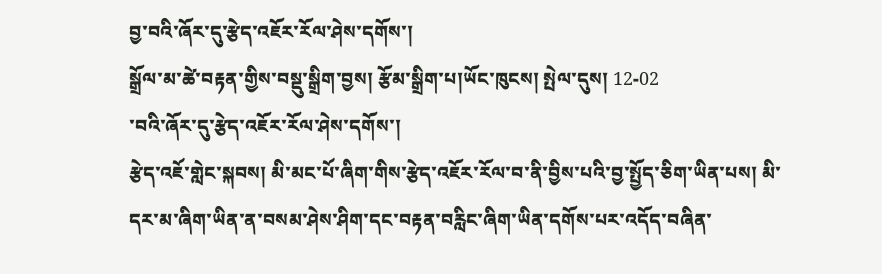བྱ་བའི་ཞོར་དུ་རྩེད་འཇོར་རོལ་ཤེས་དགོས་།
སྒྲོལ་མ་ཚེ་བརྟན་གྱིས་བསྡུ་སྒྲིག་བྱས། རྩོམ་སྒྲིག་པ།ཡོང་ཁུངས། སྤེལ་དུས། 12-02
་བའི་ཞོར་དུ་རྩེད་འཇོར་རོལ་ཤེས་དགོས་།
རྩེད་འཇོ་གླེང་སྐབས། མི་མང་པོ་ཞིག་གིས་རྩེད་འཇོར་རོལ་བ་ནི་བྱིས་པའི་བྱ་སྤྱོད་ཅིག་ཡིན་པས། མི་དར་མ་ཞིག་ཡིན་ན་བསམ་ཤེས་ཤིག་དང་བརྟན་བརླིང་ཞིག་ཡིན་དགོས་པར་འདོད་བཞིན་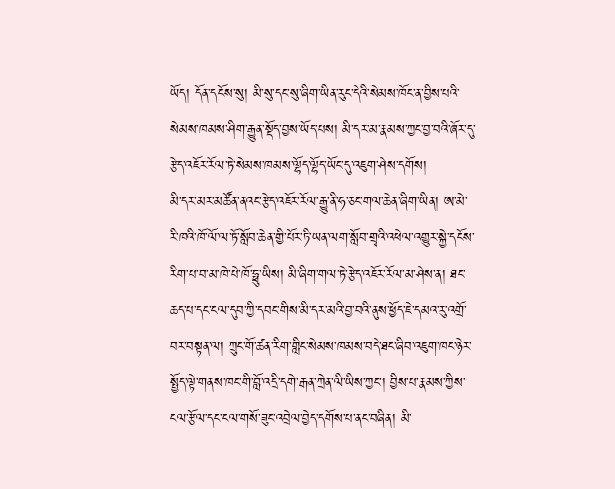ཡོད། དོན་དངོས་སུ། མི་སུ་དང་སུ་ཞིག་ཡིན་རུང་དེའི་སེམས་ཁོང་ན་བྱིས་པའི་སེམས་ཁམས་ཤིག་རྒྱུན་སྡོད་བྱས་ཡོད་པས། མི་དར་མ་རྣམས་ཀྱང་བྱ་བའི་ཞོར་དུ་རྩེད་འཇོར་རོལ་ཏེ་སེམས་ཁམས་ལྷོད་ལྷོད་ཡོང་དུ་འཇུག་ཤེས་དགོས།
མི་དར་མར་མཚོན་ནའང་རྩེད་འཇོར་རོལ་རྒྱུ་ནི་ཧ་ཅང་གལ་ཆེན་ཞིག་ཡིན། ཨ་མེ་རི་ཁའི་ཁོ་ལོ་ལ་ཏོ་སློབ་ཆེན་གྱི་པོར་ཏི་ཡན་ལག་སློབ་གྲྭའི་འཕེལ་འགྱུར་སྐྱེ་དངོས་རིག་པ་བ་མ་ཁེ་པེ་ཁོ་ཧྥུ་ཡིས། མི་ཞིག་གལ་ཏེ་རྩེད་འཇོར་རོལ་མ་ཤེས་ན། ཐང་ཆད་པ་དང་ངལ་དུབ་ཀྱི་དབང་གིས་མི་དར་མའི་བྱ་བའི་ནུས་ཕྱོད་ཇེ་དམའ་རུ་འགྲོ་བར་བསྟན་ལ། ཀྲུང་གོ་ཚན་རིག་གླིང་སེམས་ཁམས་བདེ་ཐང་ཞིབ་འཇུག་ཁང་ཉེར་སྤྱོད་ལྟེ་གནས་ཁང་གི་བློ་འདྲི་དགེ་རྒན་ཀྲེན་ལི་ཡིས་ཀྱང་། བྱིས་པ་རྣམས་ཀྱིས་ངལ་རྩོལ་དང་ངལ་གསོ་ཟུང་འབྲེལ་བྱེད་དགོས་པ་ནང་བཞིན། མི་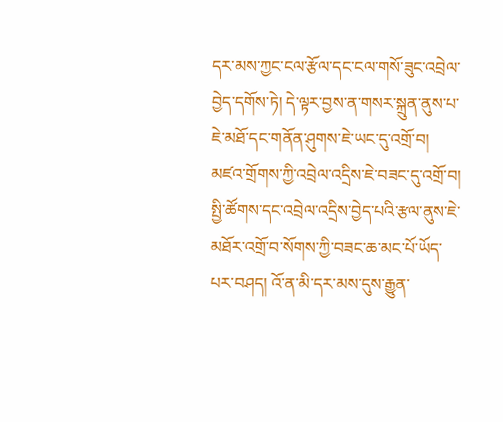དར་མས་ཀྱང་ངལ་རྩོལ་དང་ངལ་གསོ་ཟུང་འབྲེལ་བྱེད་དགོས་ཏེ། དེ་ལྟར་བྱས་ན་གསར་སྐྲུན་ནུས་པ་ཇེ་མཐོ་དང་གནོན་ཤུགས་ཇེ་ཡང་དུ་འགྲོ་བ། མཛའ་གྲོགས་ཀྱི་འབྲེལ་འདྲིས་ཇེ་བཟང་དུ་འགྲོ་བ། སྤྱི་ཚོགས་དང་འབྲེལ་འདྲིས་བྱེད་པའི་རྩལ་ནུས་ཇེ་མཐོར་འགྲོ་བ་སོགས་ཀྱི་བཟང་ཆ་མང་པོ་ཡོད་པར་བཤད། འོ་ན་མི་དར་མས་དུས་རྒྱུན་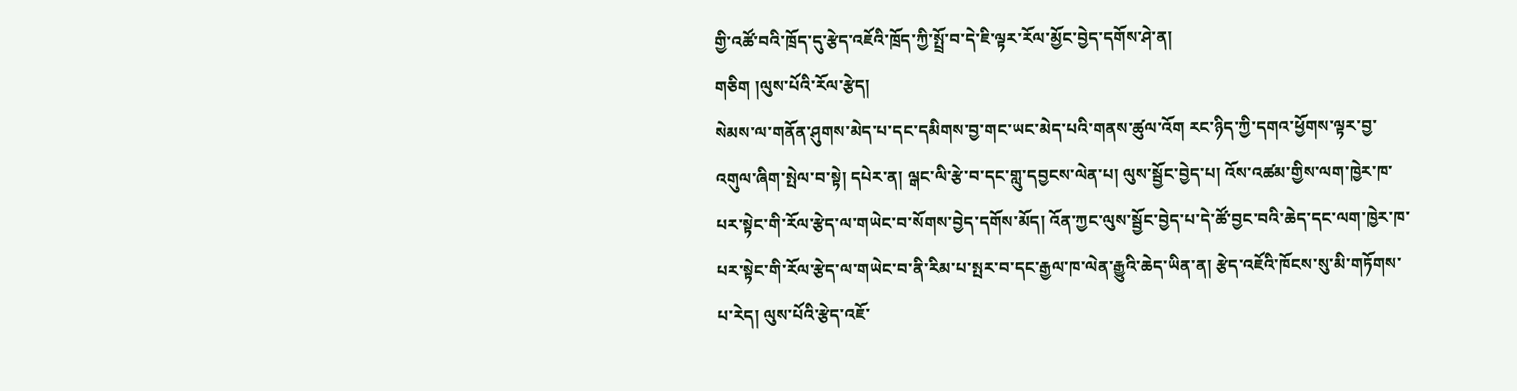གྱི་འཚོ་བའི་ཁྲོད་དུ་རྩེད་འཇོའི་ཁྲོད་ཀྱི་སྤྲོ་བ་དེ་ཇི་ལྟར་རོལ་མྱོང་བྱེད་དགོས་ཤེ་ན།
གཅིག །ལུས་པོའི་རོལ་རྩེད།
སེམས་ལ་གནོན་ཤུགས་མེད་པ་དང་དམིགས་བྱ་གང་ཡང་མེད་པའི་གནས་ཚུལ་འོག རང་ཉིད་ཀྱི་དགའ་ཕྱོགས་ལྟར་བྱ་འགུལ་ཞིག་སྤེལ་བ་སྟེ། དཔེར་ན། ལྒང་ལི་རྩེ་བ་དང་གླུ་དབྱངས་ལེན་པ། ལུས་སྦྱོང་བྱེད་པ། འོས་འཚམ་གྱིས་ལག་ཁྱེར་ཁ་པར་སྟེང་གི་རོལ་རྩེད་ལ་གཡེང་བ་སོགས་བྱེད་དགོས་མོད། འོན་ཀྱང་ལུས་སྦྱོང་བྱེད་པ་དེ་ཚོ་བྱང་བའི་ཆེད་དང་ལག་ཁྱེར་ཁ་པར་སྟེང་གི་རོལ་རྩེད་ལ་གཡེང་བ་ནི་རིམ་པ་སྤར་བ་དང་རྒྱལ་ཁ་ལེན་རྒྱུའི་ཆེད་ཡིན་ན། རྩེད་འཇོའི་ཁོངས་སུ་མི་གཏོགས་པ་རེད། ལུས་པོའི་རྩེད་འཇོ་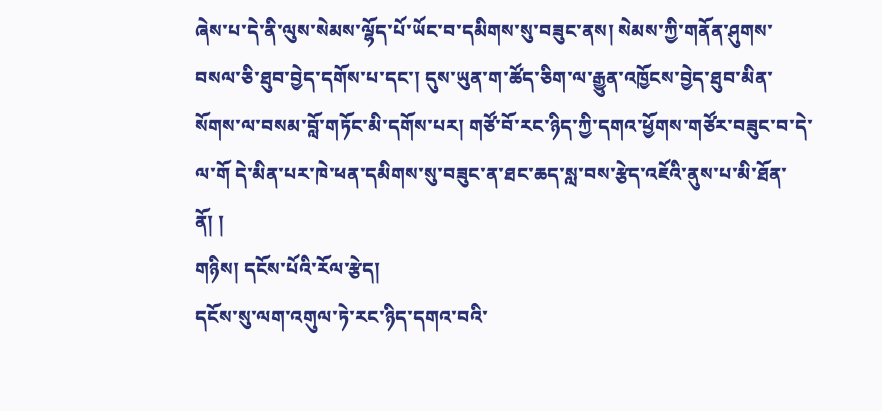ཞེས་པ་དེ་ནི་ལུས་སེམས་ལྷོད་པོ་ཡོང་བ་དམིགས་སུ་བཟུང་ནས། སེམས་ཀྱི་གནོན་ཤུགས་བསལ་ཅི་ཐུབ་བྱེད་དགོས་པ་དང་། དུས་ཡུན་ག་ཚོད་ཅིག་ལ་རྒྱུན་འཁྱོངས་བྱེད་ཐུབ་མིན་སོགས་ལ་བསམ་བློ་གཏོང་མི་དགོས་པར། གཙོ་བོ་རང་ཉིད་ཀྱི་དགའ་ཕྱོགས་གཙོར་བཟུང་བ་དེ་ལ་གོ དེ་མིན་པར་ཁེ་ཕན་དམིགས་སུ་བཟུང་ན་ཐང་ཆད་སླ་བས་རྩེད་འཇོའི་ནུས་པ་མི་ཐོན་ནོ། །
གཉིས། དངོས་པོའི་རོལ་རྩེད།
དངོས་སུ་ལག་འགུལ་ཏེ་རང་ཉིད་དགའ་བའི་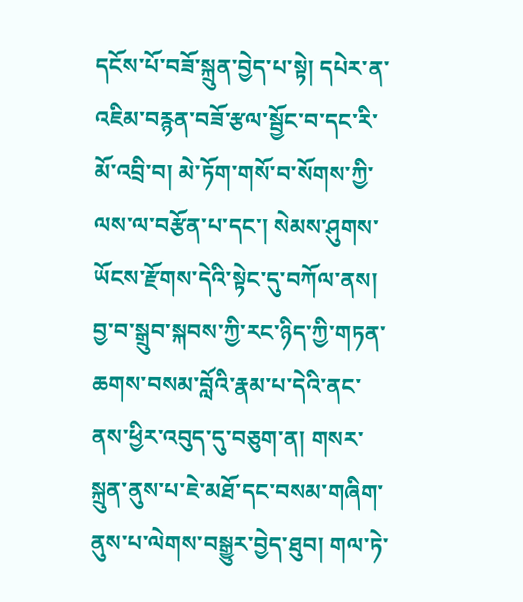དངོས་པོ་བཟོ་སྐྲུན་བྱེད་པ་སྟེ། དཔེར་ན་འཇིམ་བརྙན་བཟོ་རྩལ་སྦྱོང་བ་དང་རི་མོ་འབྲི་བ། མེ་ཏོག་གསོ་བ་སོགས་ཀྱི་ལས་ལ་བརྩོན་པ་དང་། སེམས་ཤུགས་ཡོངས་རྫོགས་དེའི་སྟེང་དུ་བཀོལ་ནས། བྱ་བ་སྒྲུབ་སྐབས་ཀྱི་རང་ཉིད་ཀྱི་གཏན་ཆགས་བསམ་བློའི་རྣམ་པ་དེའི་ནང་ནས་ཕྱིར་འབུད་དུ་བཅུག་ན། གསར་སྐྲུན་ནུས་པ་ཇེ་མཐོ་དང་བསམ་གཞིག་ནུས་པ་ལེགས་བསྒྱུར་བྱེད་ཐུབ། གལ་ཏེ་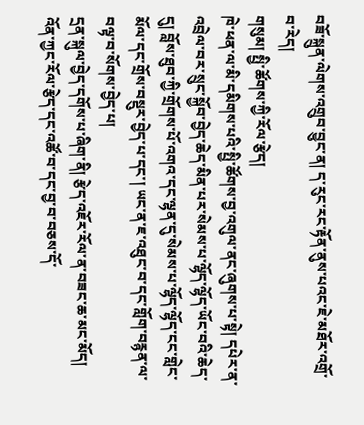བཟོ་སྐྲུན་ལེགས་འགྲུབ་བྱུང་ན། ད་རུང་རང་རྟོན་ནུས་པའང་ཇེ་མཐོར་འགྲོ་བ་རེད།
གསུམ། སྤྱི་ཚོགས་ཀྱི་རོལ་རྩེད།
ཁེ་ཕན་ལ་མི་དམིགས་པའི་སྤྱི་ཚོགས་བྱ་འགུལ་ནང་ཞུགས་པ་སྟེ། དཔེར་ན་འབྲེལ་བར་སྲུང་སྐྱོབ་བྱེད་ཆེད་མིན་པར་སེམས་པ་ལྷོད་ལྷོད་ཡོང་བའི་ཆེད་དུ། བློས་ཐུབ་ཀྱི་གྲོགས་པོ་འགའ་དང་ལྷན་དུ་སེམས་པ་ལྷོད་ལྷོད་ངང་གླེང་མོལ་དང་གྲོས་བསྡུར་བྱེད་པ་དང་། ཡང་ན་ཇ་འཐུང་བ་དང་གློག་བརྙན་ལ་བལྟ་བ་སོགས་བྱེད་པ།
དྲན་སྐུལ་བྱེད་དགོས་པ་ཞིག་ནི། རྩེད་འཇོར་རོལ་ན་བཟང་ཆ་མང་མོད། འོན་ཀྱང་རོལ་རྩེད་དང་འཚོ་བ་དང་བྱ་བ་བཅས་དོ་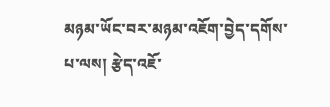མཉམ་ཡོང་བར་མཉམ་འཇོག་བྱེད་དགོས་པ་ལས། རྩེད་འཇོ་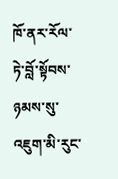ཁོ་ནར་རོལ་ཏེ་བློ་སྟོབས་ཉམས་སུ་འཇུག་མི་རུང་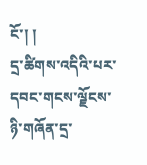ངོ་། །
དྲ་ཚིགས་འདིའི་པར་དབང་གངས་ལྗོངས་ཉི་གཞོན་དྲ་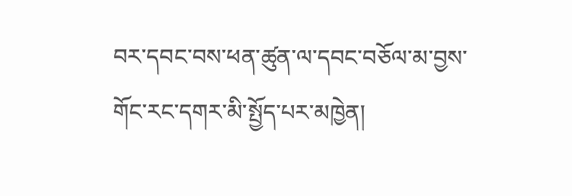བར་དབང་བས་ཕན་ཚུན་ལ་དབང་བཅོལ་མ་བྱས་གོང་རང་དགར་མི་སྤྱོད་པར་མཁྱེན།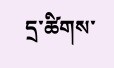དྲ་ཚིགས་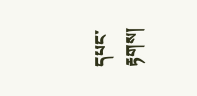དཔང་རྟགས།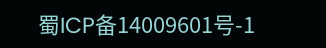蜀ICP备14009601号-1